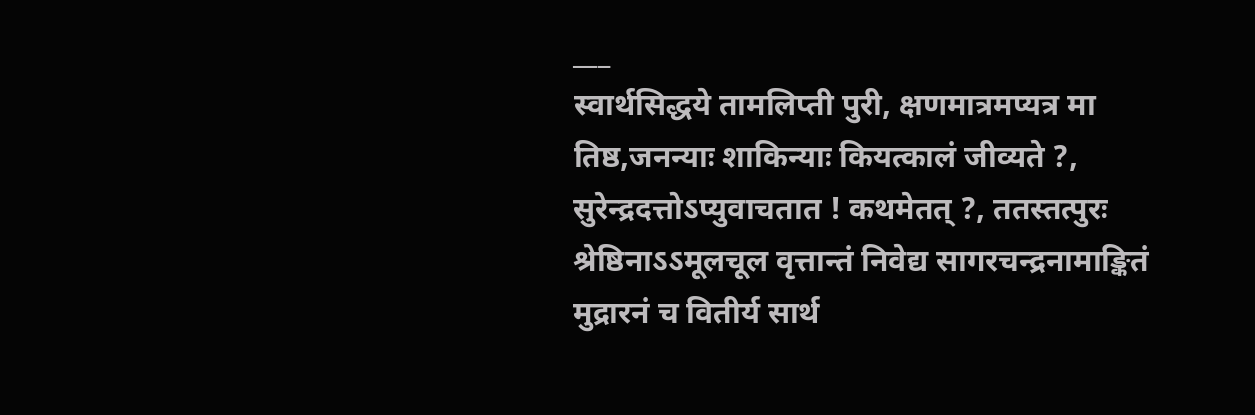___
स्वार्थसिद्धये तामलिप्ती पुरी, क्षणमात्रमप्यत्र मा तिष्ठ,जनन्याः शाकिन्याः कियत्कालं जीव्यते ?, सुरेन्द्रदत्तोऽप्युवाचतात ! कथमेतत् ?, ततस्तत्पुरः श्रेष्ठिनाऽऽमूलचूल वृत्तान्तं निवेद्य सागरचन्द्रनामाङ्कितं मुद्रारनं च वितीर्य सार्थ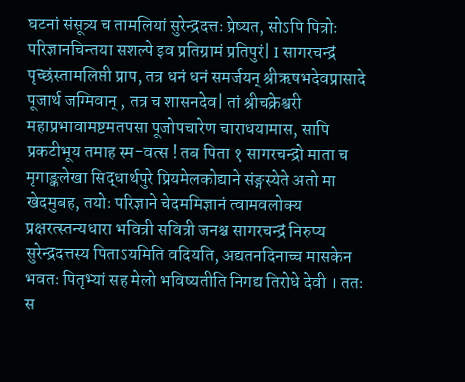घटनां संसूत्र्य च तामलियां सुरेन्द्रदत्तः प्रेष्यत, सोऽपि पित्रोः परिज्ञानचिन्तया सशल्पे इव प्रतिग्रामं प्रतिपुरं| I सागरचन्द्रं पृच्छंस्तामलिप्ती प्राप, तत्र धनं धनं समर्जयन् श्रीऋषभदेवप्रासादे पूजार्थ जग्मिवान् , तत्र च शासनदेव| तां श्रीचक्रेश्वरी महाप्रभावामष्टमतपसा पूजोपचारेण चाराधयामास, सापि प्रकटीभूय तमाह स्म-वत्स ! तब पिता १ सागरचन्द्रो माता च मृगाङ्कलेखा सिद्धार्थपुरे प्रियमेलकोद्याने संङ्गस्येते अतो मा खेदमुबह, तयोः परिज्ञाने चेदममिज्ञानं त्वामवलोक्य प्रक्षरत्स्तन्यधारा भवित्री सवित्री जनश्च सागरचन्द्रं निरुप्य सुरेन्द्रदत्तस्य पिताऽयमिति वदियति, अद्यतनदिनाच्च मासकेन भवतः पितृभ्यां सह मेलो भविष्यतीति निगद्य तिरोधे देवी । ततः स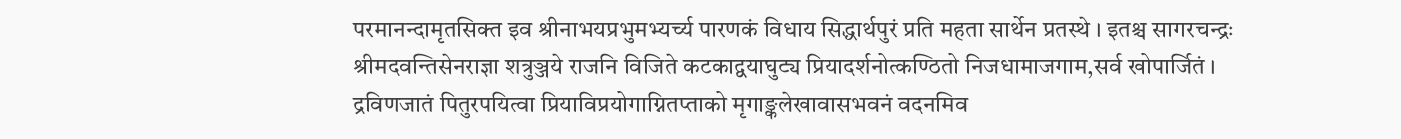परमानन्दामृतसिक्त इव श्रीनाभयप्रभुमभ्यर्च्य पारणकं विधाय सिद्धार्थपुरं प्रति महता सार्थेन प्रतस्थे । इतश्च सागरचन्द्रः श्रीमदवन्तिसेनराज्ञा शत्रुञ्जये राजनि विजिते कटकाद्वयाघुट्य प्रियादर्शनोत्कण्ठितो निजधामाजगाम,सर्व खोपार्जितं । द्रविणजातं पितुरपयित्वा प्रियाविप्रयोगाग्नितप्ताको मृगाङ्कलेखावासभवनं वदनमिव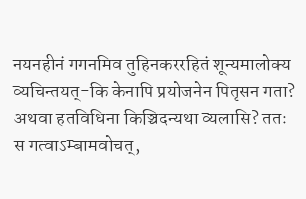नयनहीनं गगनमिव तुहिनकररहितं शून्यमालोक्य व्यचिन्तयत्-कि केनापि प्रयोजनेन पितृसन गता? अथवा हतविधिना किञ्चिदन्यथा व्यलासि? ततः स गत्वाऽम्बामवोचत्,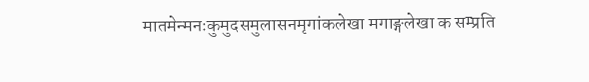मातमेन्मनःकुमुदसमुलासनमृगांकलेखा मगाङ्गलेखा क सम्प्रति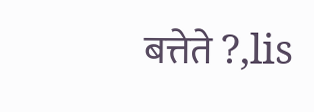बत्तेते ?,lis